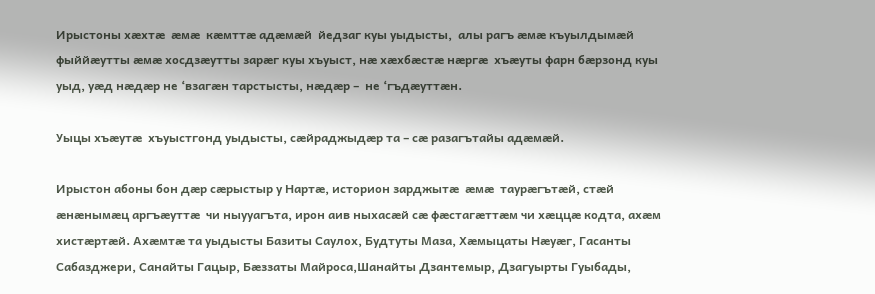Ирыстоны хӕхтӕ  ӕмӕ  кӕмттӕ адӕмӕй  йедзаг куы уыдысты,  алы рагъ ӕмӕ къуылдымӕй фыййӕутты ӕмӕ хосдзӕутты зарӕг куы хъуыст, нӕ хӕхбӕстӕ нӕргӕ  хъӕуты фарн бæрзонд куы уыд, уӕд нӕдӕр не ‘взагӕн тарстысты, нӕдӕр –  не ‘гъдӕуттӕн.

Уыцы хъӕутӕ  хъуыстгонд уыдысты, сӕйраджыдӕр та – сӕ разагътайы адӕмӕй.

Ирыстон абоны бон дӕр сӕрыстыр у Нартæ, историон зарджытӕ  ӕмӕ  таурӕгътӕй, стӕй ӕнӕнымӕц аргъӕуттӕ  чи ныууагъта, ирон аив ныхасæй сæ фæстагæттæм чи хæццæ кодта, ахæм хистæртæй. Ахæмтæ та уыдысты Базиты Саулох, Будтуты Маза, Хӕмыцаты Нӕуӕг, Гасанты Сабазджери, Санайты Гацыр, Бӕззаты Майроса,Шанайты Дзантемыр, Дзагуырты Гуыбады,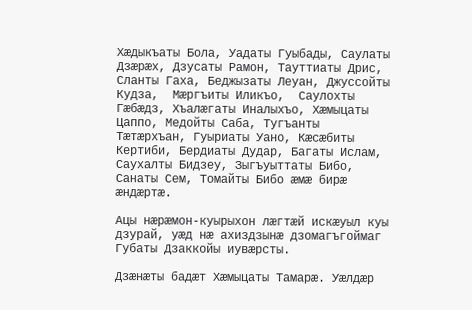Хӕдыкъаты Бола, Уадаты Гуыбады, Саулаты Дзӕрӕх, Дзусаты Рамон, Тауттиаты Дрис, Сланты Гаха, Беджызаты Леуан, Джуссойты Кудза,  Мӕргъиты Иликъо,  Саулохты Гӕбӕдз, Хъалӕгаты Иналыхъо, Хӕмыцаты Цаппо, Медойты Саба, Тугъанты Тӕтӕрхъан, Гуыриаты Уано, Кӕсӕбиты Кертиби, Бердиаты Дудар, Багаты Ислам,  Саухалты Бидзеу, Зыгъуыттаты Бибо, Санаты Сем, Томайты Бибо ӕмӕ бирӕ ӕндӕртӕ.

Ацы нӕрӕмон-куырыхон лӕгтӕй искӕуыл куы дзурай, уӕд нӕ ахиздзынӕ дзомагъгоймаг Губаты Дзаккойы иувӕрсты.

Дзӕнӕты бадӕт Хӕмыцаты Тамарӕ. Уӕлдӕр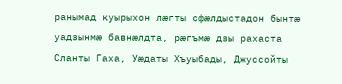ранымад куырыхон лӕгты сфӕлдыстадон бынтӕ  уадзынмӕ бавнӕлдта, рӕгъмӕ дзы рахаста Сланты Гаха, Уӕдаты Хъуыбады, Джуссойты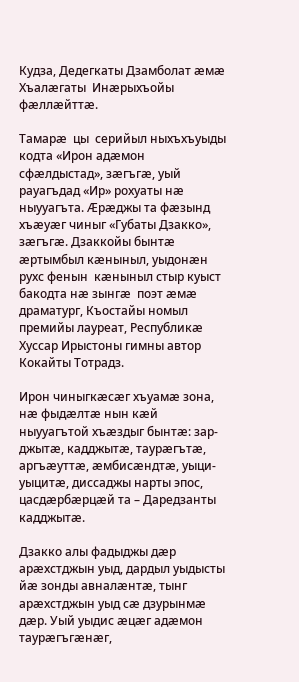Кудза, Дедегкаты Дзамболат ӕмӕ  Хъалӕгаты  Инӕрыхъойы фӕллӕйттӕ.

Тамарӕ  цы  серийыл ныхъхъуыды кодта «Ирон адӕмон сфӕлдыстад», зӕгъгӕ, уый рауагъдад «Ир» рохуаты нӕ ныууагъта. Ӕрӕджы та фӕзынд хъӕуӕг чиныг «Губаты Дзакко», зӕгъгӕ. Дзаккойы бынтӕ   ӕртымбыл кӕныныл, уыдонӕн рухс фенын  кӕныныл стыр куыст бакодта нӕ зынгӕ  поэт ӕмӕ драматург, Къостайы номыл премийы лауреат, Республикӕ  Хуссар Ирыстоны гимны автор Кокайты Тотрадз.

Ирон чиныгкӕсӕг хъуамӕ зона,  нӕ фыдӕлтӕ нын кӕй ныууагътой хъӕздыг бынтӕ: зар-джытӕ, кадджытӕ, таурӕгътӕ, аргъӕуттӕ, ӕмбисӕндтӕ, уыци-уыцитӕ, диссаджы нарты эпос, цасдӕрбӕрцӕй та – Даредзанты кадджытӕ.

Дзакко алы фадыджы дӕр арӕхстджын уыд, дардыл уыдысты йӕ зонды авналæнтæ, тынг арӕхстджын уыд сӕ дзурынмӕ дӕр. Уый уыдис ӕцӕг адӕмон таурӕгъгӕнӕг,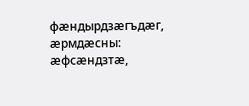фӕндырдзӕгъдӕг, ӕрмдӕсны: ӕфсӕндзтӕ,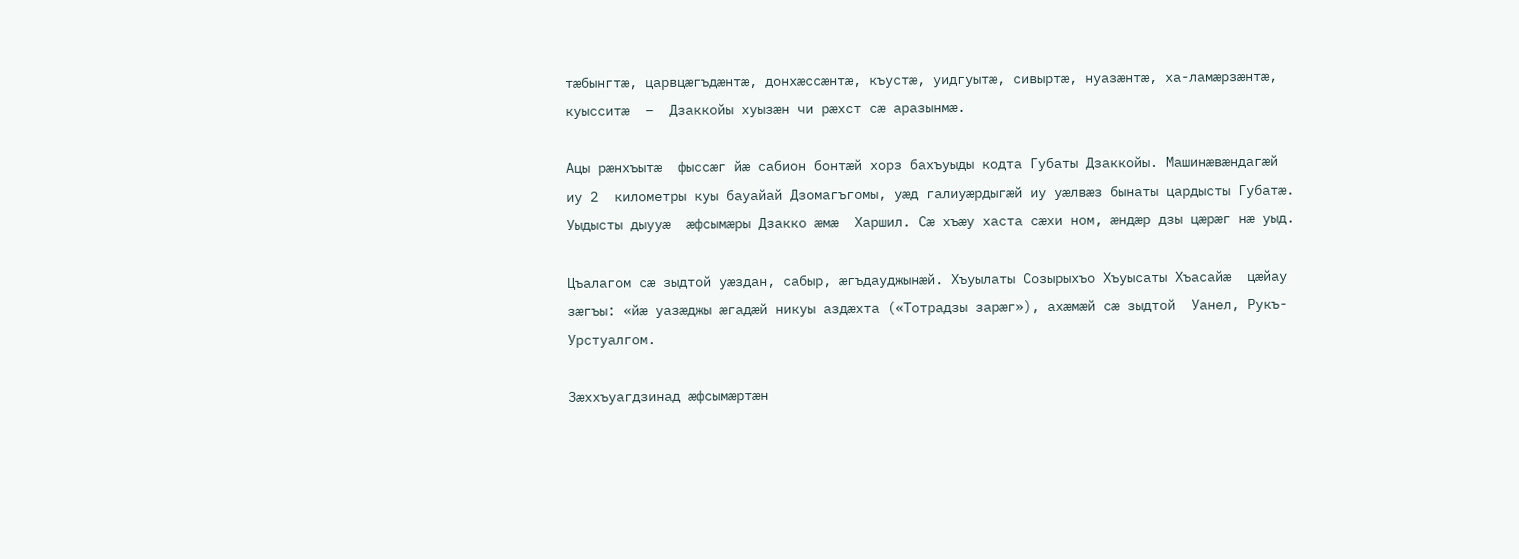тӕбынгтӕ, царвцӕгъдӕнтӕ, донхӕссӕнтӕ, къустӕ, уидгуытӕ, сивыртӕ, нуазӕнтӕ, ха-ламӕрзӕнтӕ, куысситӕ  –  Дзаккойы хуызӕн чи рӕхст сæ аразынмæ.

Ацы рӕнхъытæ  фыссӕг йӕ сабион бонтӕй хорз бахъуыды кодта Губаты Дзаккойы. Машинӕвӕндагӕй иу 2  километры куы бауайай Дзомагъгомы, уӕд галиуӕрдыгӕй иу уӕлвæз бынаты цардысты Губатӕ. Уыдысты дыууӕ  ӕфсымӕры Дзакко ӕмӕ  Харшил. Сӕ хъӕу хаста сӕхи ном, ӕндӕр дзы цӕрӕг нӕ уыд.

Цъалагом сӕ зыдтой уӕздан, сабыр, ӕгъдауджынӕй. Хъуылаты Созырыхъо Хъуысаты Хъасайӕ  цӕйау зӕгъы: «йӕ уазӕджы ӕгадӕй никуы аздӕхта («Тотрадзы зарӕг»), ахӕмӕй сӕ зыдтой  Уанел, Рукъ-Урстуалгом.

Зӕххъуагдзинад ӕфсымӕртӕн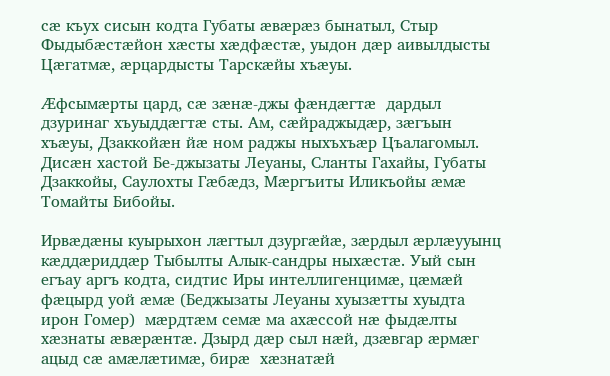сӕ къух сисын кодта Губаты ӕвӕрӕз бынатыл, Стыр Фыдыбӕстӕйон хӕсты хӕдфӕстӕ, уыдон дӕр аивылдысты Цӕгатмӕ, ӕрцардысты Тарскӕйы хъӕуы.

Ӕфсымӕрты цард, сӕ зӕнӕ-джы фӕндӕгтӕ  дардыл дзуринаг хъуыддӕгтӕ сты. Ам, сӕйраджыдӕр, зӕгъын хъӕуы, Дзаккойӕн йӕ ном раджы ныхъхъӕр Цъалагомыл. Дисӕн хастой Бе-джызаты Леуаны, Сланты Гахайы, Губаты Дзаккойы, Саулохты Гӕбӕдз, Мӕргъиты Иликъойы ӕмӕ Томайты Бибойы.

Ирвӕдӕны куырыхон лӕгтыл дзургӕйӕ, зӕрдыл ӕрлӕууынц кӕддӕриддӕр Тыбылты Алык-сандры ныхӕстӕ. Уый сын егъау аргъ кодта, сидтис Иры интеллигенцимӕ, цӕмӕй фӕцырд уой ӕмӕ (Беджызаты Леуаны хуызӕтты хуыдта ирон Гомер)  мӕрдтӕм семӕ ма ахӕссой нӕ фыдӕлты хӕзнаты ӕвӕрӕнтӕ. Дзырд дӕр сыл нӕй, дзӕвгар ӕрмӕг ацыд сæ амæлæтимæ, бирӕ  хӕзнатӕй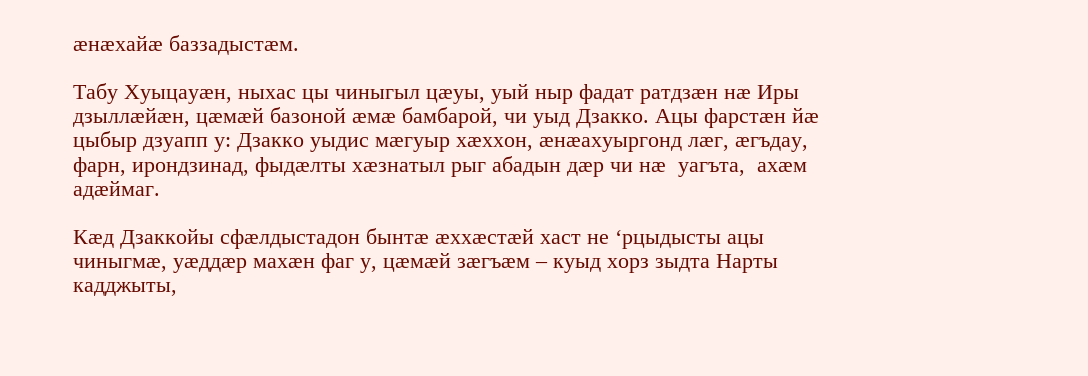ӕнӕхайӕ баззадыстӕм.

Табу Хуыцауӕн, ныхас цы чиныгыл цӕуы, уый ныр фадат ратдзӕн нӕ Иры дзыллӕйӕн, цӕмӕй базоной ӕмӕ бамбарой, чи уыд Дзакко. Ацы фарстӕн йӕ цыбыр дзуапп у: Дзакко уыдис мӕгуыр хӕххон, ӕнӕахуыргонд лӕг, ӕгъдау, фарн, ирондзинад, фыдӕлты хӕзнатыл рыг абадын дӕр чи нӕ  уагъта,  ахӕм адӕймаг.

Кӕд Дзаккойы сфӕлдыстадон бынтӕ ӕххӕстӕй хаст не ‘рцыдысты ацы чиныгмӕ, уӕддӕр махӕн фаг у, цӕмӕй зӕгъӕм – куыд хорз зыдта Нарты кадджыты,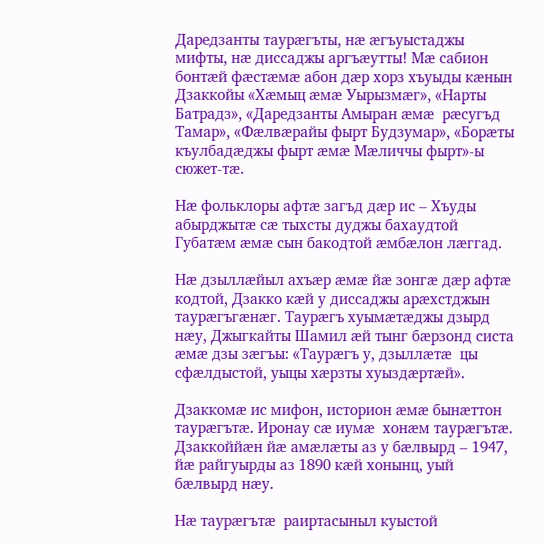Даредзанты таурӕгъты, нӕ ӕгъуыстаджы мифты, нӕ диссаджы аргъӕутты! Мӕ сабион бонтӕй фӕстӕмӕ абон дӕр хорз хъуыды кӕнын Дзаккойы «Хӕмыц ӕмӕ Уырызмӕг», «Нарты Батрадз», «Даредзанты Амыран ӕмӕ  рӕсугъд Тамар», «Фӕлвӕрайы фырт Будзумар», «Борӕты къулбадӕджы фырт ӕмӕ Мӕличчы фырт»-ы сюжет-тӕ.

Нӕ фольклоры афтӕ загъд дӕр ис – Хъуды абырджытӕ сӕ тыхсты дуджы бахаудтой Губатӕм ӕмӕ сын бакодтой ӕмбӕлон лӕггад.

Нӕ дзыллӕйыл ахъӕр ӕмӕ йӕ зонгӕ дӕр афтӕ кодтой, Дзакко кӕй у диссаджы арӕхстджын таурӕгъгӕнӕг. Таурӕгъ хуымӕтӕджы дзырд нӕу, Джыгкайты Шамил ӕй тынг бӕрзонд систа ӕмӕ дзы зӕгъы: «Таурӕгъ у, дзыллӕтæ  цы сфӕлдыстой, уыцы хӕрзты хуыздӕртӕй».

Дзаккомӕ ис мифон, историон ӕмӕ бынӕттон таурӕгътӕ. Иронау сӕ иумӕ  хонӕм таурӕгътӕ. Дзаккоййӕн йӕ амӕлӕты аз у бӕлвырд – 1947, йӕ райгуырды аз 1890 кӕй хонынц, уый бӕлвырд нӕу.

Нӕ таурӕгътӕ  раиртасыныл куыстой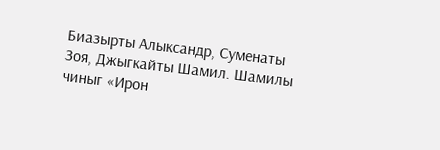Биазырты Алыксандр, Суменаты Зоя, Джыгкайты Шамил. Шамилы чиныг «Ирон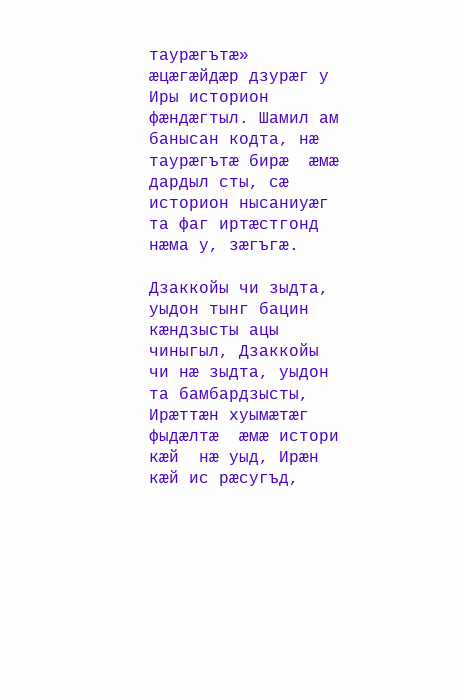таурӕгътӕ» ӕцӕгӕйдӕр дзурӕг у Иры историон фӕндӕгтыл. Шамил ам банысан кодта, нӕ таурӕгътӕ бирӕ  ӕмӕ   дардыл сты, сӕ историон нысаниуӕг та фаг иртӕстгонд нӕма у, зӕгъгӕ.

Дзаккойы чи зыдта, уыдон тынг бацин кӕндзысты ацы чиныгыл, Дзаккойы чи нӕ зыдта, уыдон та бамбардзысты, Ирӕттæн хуымӕтӕг фыдӕлтӕ  ӕмӕ истори кӕй  нӕ уыд, Ирӕн кӕй ис рӕсугъд,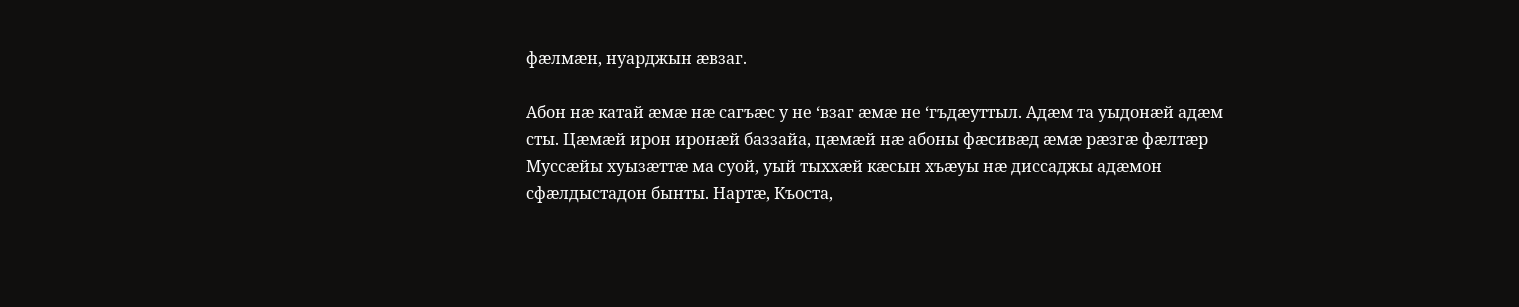фӕлмӕн, нуарджын ӕвзаг.

Абон нӕ катай ӕмӕ нӕ сагъӕс у не ‘взаг ӕмӕ не ‘гъдӕуттыл. Адӕм та уыдонӕй адӕм сты. Цӕмӕй ирон иронӕй баззайа, цӕмӕй нӕ абоны фӕсивӕд ӕмӕ рӕзгӕ фӕлтӕр Муссӕйы хуызӕттӕ ма суой, уый тыххӕй кӕсын хъӕуы нӕ диссаджы адӕмон сфӕлдыстадон бынты. Нартӕ, Къоста,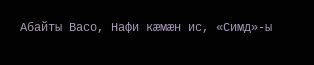Абайты Васо, Нафи кӕмӕн ис, «Симд»-ы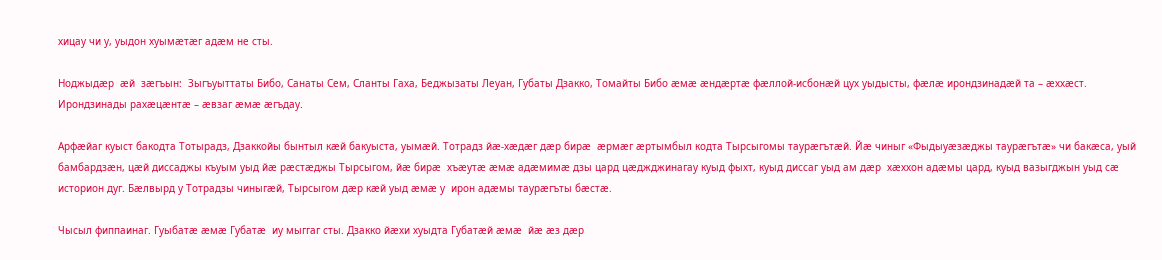хицау чи у, уыдон хуымӕтӕг адӕм не сты.

Ноджыдӕр  ӕй  зӕгъын:  Зыгъуыттаты Бибо, Санаты Сем, Сланты Гаха, Беджызаты Леуан, Губаты Дзакко, Томайты Бибо ӕмӕ ӕндӕртӕ фӕллой-исбонӕй цух уыдысты, фӕлӕ ирондзинадӕй та – ӕххӕст. Ирондзинады рахӕцӕнтӕ – ӕвзаг ӕмӕ ӕгъдау.

Арфӕйаг куыст бакодта Тотырадз, Дзаккойы бынтыл кӕй бакуыста, уымӕй. Тотрадз йӕ-хӕдӕг дӕр бирӕ  ӕрмӕг ӕртымбыл кодта Тырсыгомы таурӕгътӕй. Йӕ чиныг «Фыдыуӕзӕджы таурӕгътӕ» чи бакӕса, уый бамбардзӕн, цӕй диссаджы къуым уыд йӕ рӕстӕджы Тырсыгом, йӕ бирӕ  хъӕутӕ ӕмӕ адӕмимӕ дзы цард цӕджджинагау куыд фыхт, куыд диссаг уыд ам дӕр  хӕххон адӕмы цард, куыд вазыгджын уыд сӕ историон дуг. Бӕлвырд у Тотрадзы чиныгӕй, Тырсыгом дӕр кӕй уыд ӕмӕ у  ирон адӕмы таурӕгъты бӕстӕ.

Чысыл фиппаинаг. Гуыбатӕ ӕмӕ Губатӕ  иу мыггаг сты. Дзакко йӕхи хуыдта Губатӕй ӕмӕ  йӕ ӕз дӕр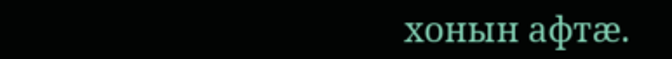хонын афтӕ.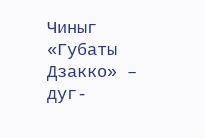Чиныг «Губаты Дзакко» – дуг-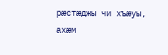рӕстӕджы чи хъӕуы, ахӕм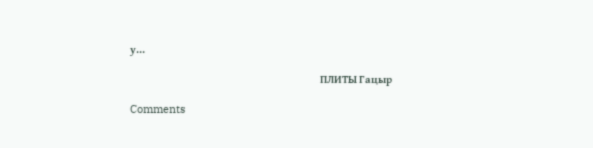у…

                                                                                               ПЛИТЫ Гацыр

Comments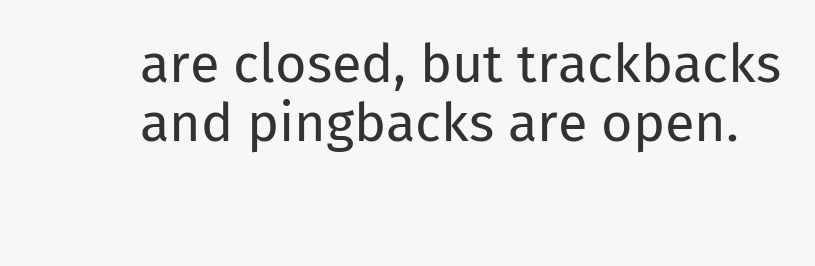are closed, but trackbacks and pingbacks are open.